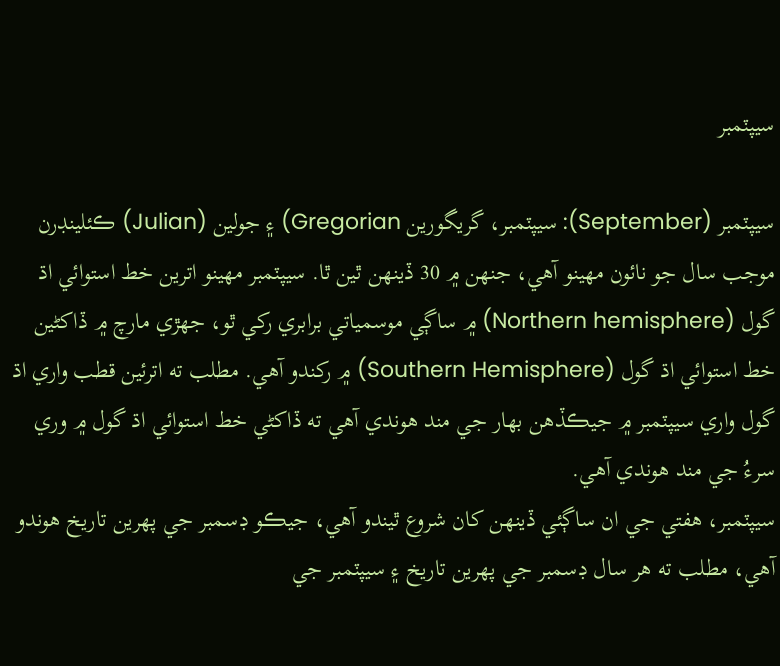سيپٽمبر

سيپٽمبر (September): سيپٽمبر، گريگورين Gregorian) ۽ جولين (Julian) ڪئلينڊرن موجب سال جو نائون مهينو آهي، جنهن ۾ 30 ڏينهن ٿين ٿا. سيپٽمبر مهينو اترين خط استوائي اڌ گول (Northern hemisphere) ۾ ساڳي موسمياتي برابري رکي ٿو، جهڙي مارچ ۾ ڏاکڻين خط استوائي اڌ گول (Southern Hemisphere) ۾ رکندو آهي. مطلب ته اترئين قطب واري اڌ گول واري سيپٽمبر ۾ جيڪڏهن بهار جي مند هوندي آهي ته ڏاکڻي خط استوائي اڌ گول ۾ وري سرءُ جي مند هوندي آهي.
سيپٽمبر، هفتي جي ان ساڳئي ڏينهن کان شروع ٿيندو آهي، جيڪو ڊسمبر جي پهرين تاريخ هوندو آهي، مطلب ته هر سال ڊسمبر جي پهرين تاريخ ۽ سيپٽمبر جي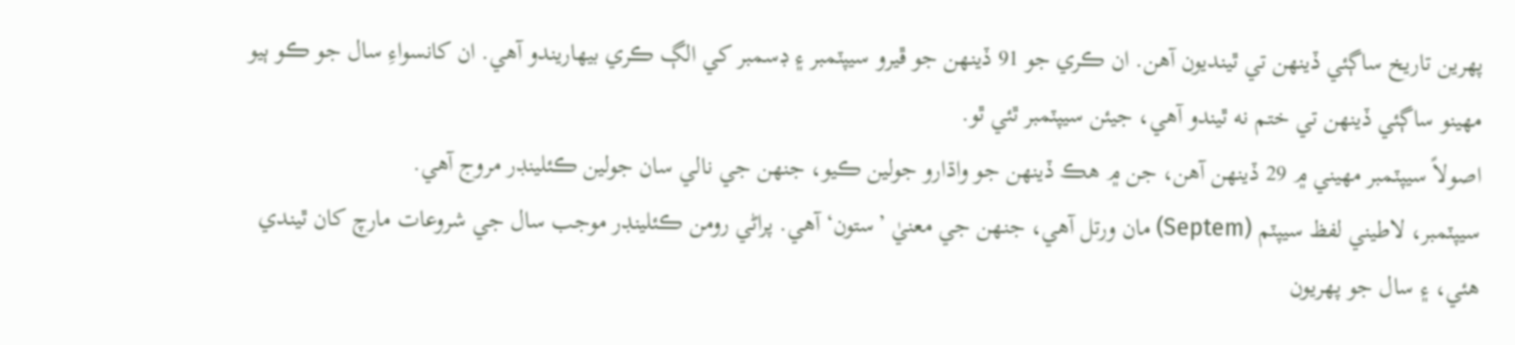پهرين تاريخ ساڳئي ڏينهن تي ٿينديون آهن. ان ڪري جو 91 ڏينهن جو ڦيرو سيپٽمبر ۽ ڊسمبر کي الڳ ڪري بيهاريندو آهي. ان کانسواءِ سال جو ڪو ٻيو مهينو ساڳئي ڏينهن تي ختم نه ٿيندو آهي، جيئن سيپٽمبر ٿئي ٿو.
اصولاً سيپٽمبر مهيني ۾ 29 ڏينهن آهن، جن ۾ هڪ ڏينهن جو واڌارو جولين ڪيو، جنهن جي نالي سان جولين ڪئلينڊر مروج آهي.
سيپٽمبر، لاطيني لفظ سيپٽم (Septem) مان ورتل آهي، جنهن جي معنيٰ ’ستون‘ آهي. پراڻي رومن ڪئلينڊر موجب سال جي شروعات مارچ کان ٿيندي هئي، ۽ سال جو پهريون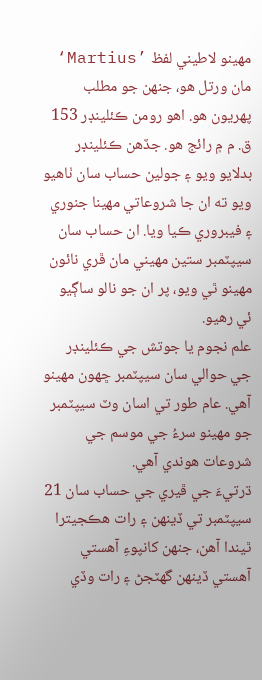مهينو لاطيني لفظ ’Martius‘ مان ورتل هو، جنهن جو مطلب پهريون هو. اهو رومن ڪئلينڊر 153 ق. م ۾ رائج هو. جڏهن ڪئلينڊر بدلايو ويو ۽ جولين حساب سان ٺاهيو ويو ته ان جا شروعاتي مهينا جنوري ۽ فيبروري ڪيا ويا. ان حساب سان سيپٽمبر ستين مهيني مان ڦري نائون مهينو ٿي ويو، پر ان جو نالو ساڳيو ئي رهيو.
علم نجوم يا جوتش جي ڪئلينڊر جي حوالي سان سيپٽمبر ڇهون مهينو آهي. عام طور تي اسان وٽ سيپٽمبر جو مهينو سرءُ جي موسم جي شروعات هوندي آهي.
ڌرتيءَ جي ڦيري جي حساب سان 21 سيپٽمبر تي ڏينهن ۽ رات هڪجيترا ٿيندا آهن، جنهن کانپوءِ آهستي آهستي ڏينهن گهٽجڻ ۽ رات وڏي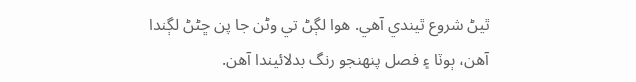ٿيڻ شروع ٿيندي آهي. هوا لڳڻ تي وڻن جا پن ڇڻڻ لڳندا آهن، ٻوٽا ۽ فصل پنهنجو رنگ بدلائيندا آهن.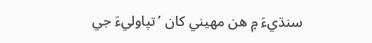سنڌيءَ ۾ هن مهيني کان ’تپاوليءَ جي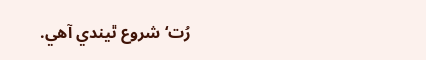رُت‘ شروع ٿيندي آهي.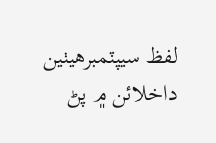لفظ سيپٽمبرھيٺين داخلائن ۾ پڻ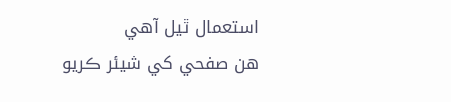استعمال ٿيل آھي
هن صفحي کي شيئر ڪريو